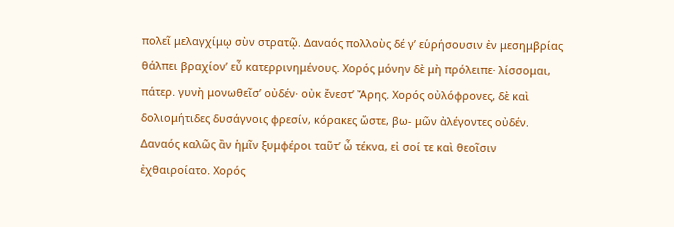πολεῖ μελαγχίμῳ σὺν στρατῷ. Δαναός πολλοὺς δέ γʼ εὑρήσουσιν ἐν μεσημβρίας θάλπει βραχίονʼ εὖ κατερρινημένους. Χορός μόνην δὲ μὴ πρόλειπε· λίσσομαι, πάτερ. γυνὴ μονωθεῖσʼ οὐδέν· οὐκ ἔνεστʼ Ἄρης. Χορός οὐλόφρονες, δὲ καὶ δολιομήτιδες δυσάγνοις φρεσίν, κόρακες ὥστε, βω- μῶν ἀλέγοντες οὐδέν. Δαναός καλῶς ἂν ἡμῖν ξυμφέροι ταῦτʼ ὦ τέκνα, εἰ σοί τε καὶ θεοῖσιν ἐχθαιροίατο. Χορός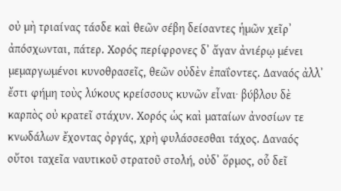οὐ μὴ τριαίνας τάσδε καὶ θεῶν σέβη δείσαντες ἡμῶν χεῖρʼ ἀπόσχωνται, πάτερ. Χορός περίφρονες δʼ ἄγαν ἀνιέρῳ μένει μεμαργωμένοι κυνοθρασεῖς, θεῶν οὐδὲν ἐπαΐοντες. Δαναός ἀλλʼ ἔστι φήμη τοὺς λύκους κρείσσους κυνῶν εἶναι· βύβλου δὲ καρπὸς οὐ κρατεῖ στάχυν. Χορός ὡς καὶ ματαίων ἀνοσίων τε κνωδάλων ἔχοντας ὀργάς, χρὴ φυλάσσεσθαι τάχος. Δαναός οὔτοι ταχεῖα ναυτικοῦ στρατοῦ στολή, οὐδʼ ὅρμος, οὗ δεῖ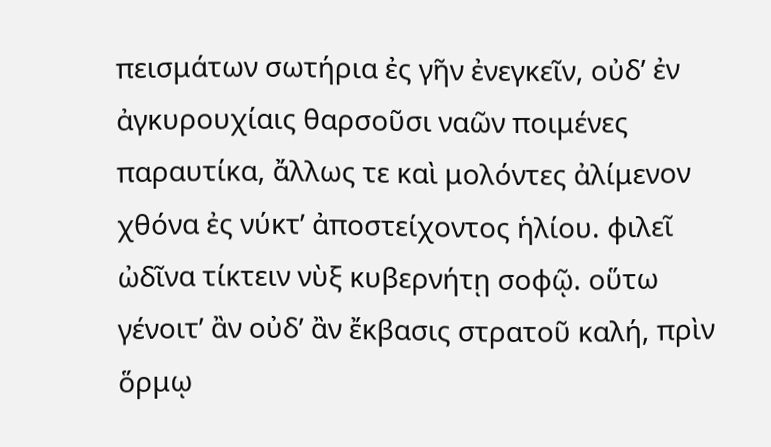πεισμάτων σωτήρια ἐς γῆν ἐνεγκεῖν, οὐδʼ ἐν ἀγκυρουχίαις θαρσοῦσι ναῶν ποιμένες παραυτίκα, ἄλλως τε καὶ μολόντες ἀλίμενον χθόνα ἐς νύκτʼ ἀποστείχοντος ἡλίου. φιλεῖ ὠδῖνα τίκτειν νὺξ κυβερνήτῃ σοφῷ. οὕτω γένοιτʼ ἂν οὐδʼ ἂν ἔκβασις στρατοῦ καλή, πρὶν ὅρμῳ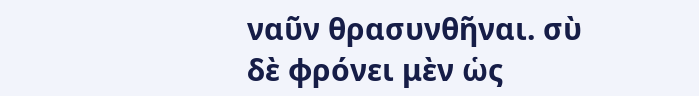ναῦν θρασυνθῆναι. σὺ δὲ φρόνει μὲν ὡς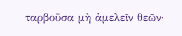ταρβοῦσα μὴ ἀμελεῖν θεῶν·